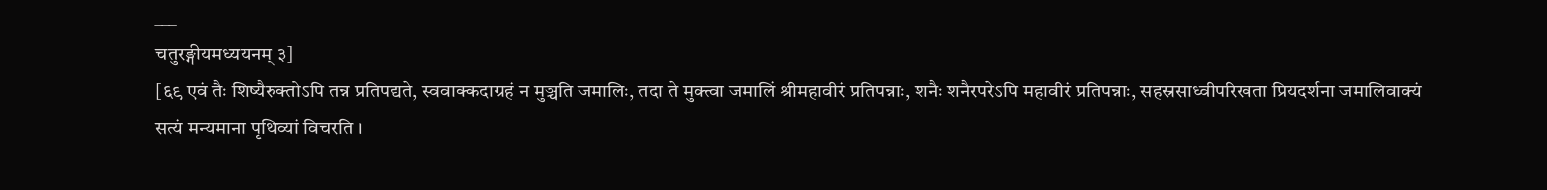___
चतुरङ्गीयमध्ययनम् ३]
[६९ एवं तैः शिष्यैरुक्तोऽपि तन्न प्रतिपद्यते, स्ववाक्कदाग्रहं न मुञ्चति जमालिः, तदा ते मुक्त्वा जमालिं श्रीमहावीरं प्रतिपन्नाः, शनैः शनैरपरेऽपि महावीरं प्रतिपन्नाः, सहस्रसाध्वीपरिखता प्रियदर्शना जमालिवाक्यं सत्यं मन्यमाना पृथिव्यां विचरति ।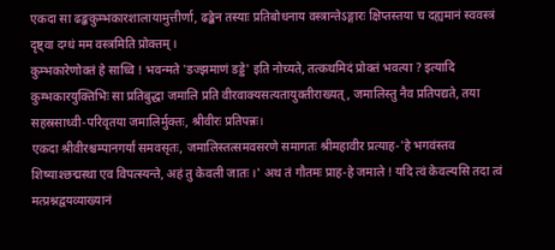एकदा सा ढङ्ककुम्भकारशालायामुत्तीर्णा, ढङ्केन तस्याः प्रतिबोधनाय वस्त्रान्तेऽङ्गारः क्षिप्तस्तया च दह्यमानं स्ववस्त्रं दृष्ट्वा दग्धं मम वस्त्रमिति प्रोक्तम् ।
कुम्भकारेणोक्तं हे साध्वि ! भवन्मते 'डज्झमाणं डड्डे' इति नोच्यते, तत्कथमिदं प्रोक्तं भवत्या ? इत्यादि कुम्भकारयुक्तिभिः सा प्रतिबुद्धा जमालि प्रति वीरवाक्यसत्यतायुक्तीराख्यत्, जमालिस्तु नैव प्रतिपद्यते, तया सहस्रसाध्वी-परिवृतया जमालिर्मुक्तः, श्रीवीरः प्रतिपन्नः।
एकदा श्रीवीरश्चम्पानगर्यां समवसृतः, जमालिस्तत्समवसरणे समागतः श्रीमहावीर प्रत्याह-'हे भगवंस्तव शिष्याश्छद्मस्था एव विपत्स्यन्ते, अहं तु केवली जातः ।' अथ तं गौतमः प्राह-हे जमाले ! यदि त्वं केवल्यसि तदा त्वं मत्प्रश्नद्वयव्याख्यानं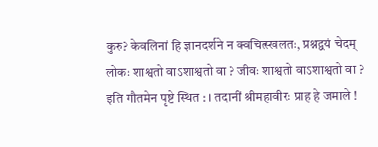कुरु? केवलिनां हि ज्ञानदर्शने न क्वचित्स्खलतः, प्रश्नद्वयं चेदम्
लोकः शाश्वतो वाऽशाश्वतो वा ? जीवः शाश्वतो वाऽशाश्वतो वा ? इति गौतमेन पृष्टे स्थित : । तदानीं श्रीमहावीरः प्राह हे जमाले !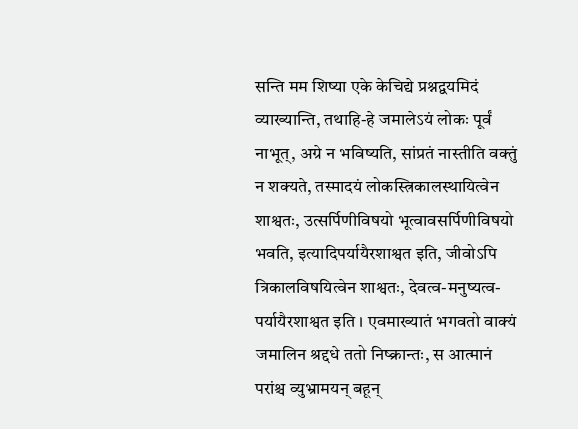सन्ति मम शिष्या एके केचिद्ये प्रश्नद्वयमिदं व्याख्यान्ति, तथाहि-हे जमालेऽयं लोकः पूर्वं नाभूत्, अग्रे न भविष्यति, सांप्रतं नास्तीति वक्तुं न शक्यते, तस्मादयं लोकस्त्रिकालस्थायित्वेन शाश्वतः, उत्सर्पिणीविषयो भूत्वावसर्पिणीविषयो भवति, इत्यादिपर्यायैरशाश्वत इति, जीवोऽपि त्रिकालविषयित्वेन शाश्वतः, देवत्व-मनुष्यत्व-पर्यायैरशाश्वत इति । एवमाख्यातं भगवतो वाक्यं जमालिन श्रद्दधे ततो निष्क्रान्तः, स आत्मानं परांश्च व्युभ्रामयन् बहून्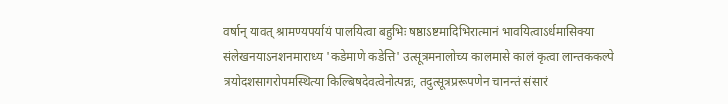वर्षान् यावत् श्रामण्यपर्यायं पालयित्वा बहुभिः षष्ठाऽष्टमादिभिरात्मानं भावयित्वाऽर्धमासिक्या संलेखनयाऽनशनमाराध्य 'कडेमाणे कडेत्ति' उत्सूत्रमनालोच्य कालमासे कालं कृत्वा लान्तककल्पे त्रयोदशसागरोपमस्थित्या किल्बिषदेवत्वेनोत्पन्नः, तदुत्सूत्रप्ररूपणेन चानन्तं संसारं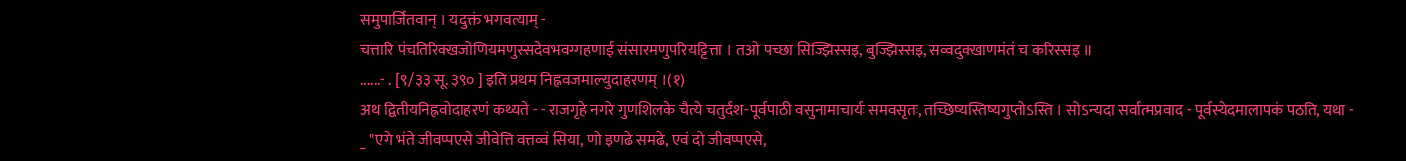समुपार्जितवान् । यदुक्तं भगवत्याम् -
चत्तारि पंचतिरिक्खजोणियमणुस्सदेवभवग्गहणाई संसारमणुपरियट्टित्ता । तओ पच्छा सिज्झिस्सइ, बुज्झिस्सइ, सव्वदुक्खाणमंतं च करिस्सइ ॥
......- . [९/३३ सू. ३९० ] इति प्रथम निह्नवजमाल्युदाहरणम् ।(१)
अथ द्वितीयनिह्नवोदाहरणं कथ्यते - - राजगृहे नगरे गुणशिलके चैत्ये चतुर्दश-पूर्वपाठी वसुनामाचार्यः समवसृतः, तच्छिष्यस्तिष्यगुप्तोऽस्ति । सोऽन्यदा सर्वात्मप्रवाद - पूर्वस्येदमालापकं पठति, यथा -
_ "एगे भंते जीवप्पएसे जीवेत्ति वत्तव्वं सिया, णो इणढे समढे, एवं दो जीवप्पएसे,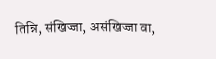तिन्नि, संखिज्जा, असंखिज्जा वा,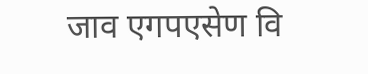जाव एगपएसेण वि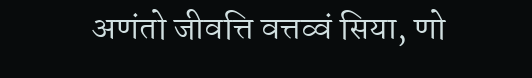अणंतो जीवत्ति वत्तव्वं सिया, णो